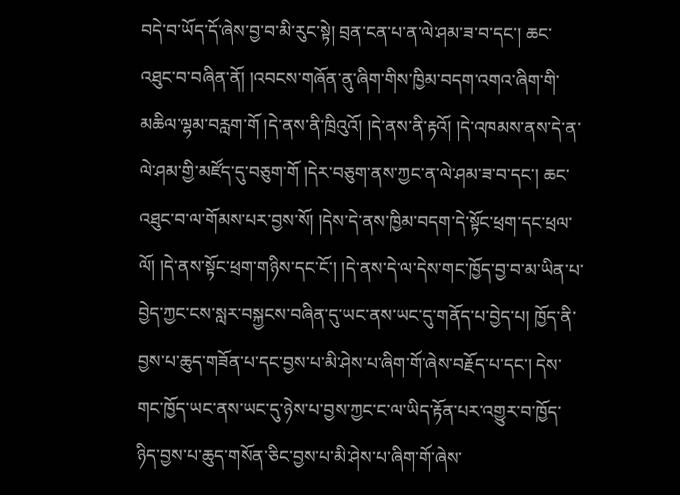བདེ་བ་ཡོད་དོ་ཞེས་བྱ་བ་མི་རུང་སྟེ། བྲན་ངན་པ་ན་ལེ་ཤམ་ཟ་བ་དང་། ཆང་འཐུང་བ་བཞིན་ནོ། །འབངས་གཞོན་ནུ་ཞིག་གིས་ཁྱིམ་བདག་འགའ་ཞིག་གི་མཆིལ་ལྷམ་བརླག་གོ །དེ་ནས་ནི་ཁྲིའུའོ། །དེ་ནས་ནི་རྟའོ། །དེ་འཁམས་ནས་དེ་ན་ལེ་ཤམ་གྱི་མཛོད་དུ་བཅུག་གོ །དེར་བཅུག་ནས་ཀྱང་ན་ལེ་ཤམ་ཟ་བ་དང་། ཆང་འཐུང་བ་ལ་གོམས་པར་བྱས་སོ། །དེས་དེ་ནས་ཁྱིམ་བདག་དེ་སྟོང་ཕྲག་དང་ཕྲལ་ལོ། །དེ་ནས་སྟོང་ཕྲག་གཉིས་དང་ངོ་། །དེ་ནས་དེ་ལ་དེས་གང་ཁྱོད་བྱ་བ་མ་ཡིན་པ་བྱེད་ཀྱང་ངས་སླར་བསྐྱངས་བཞིན་དུ་ཡང་ནས་ཡང་དུ་གནོད་པ་བྱེད་པ། ཁྱོད་ནི་བྱས་པ་ཆུད་གཟོན་པ་དང་བྱས་པ་མི་ཤེས་པ་ཞིག་གོ་ཞེས་བརྗོད་པ་དང་། དེས་གང་ཁྱོད་ཡང་ནས་ཡང་དུ་ཉེས་པ་བྱས་ཀྱང་ང་ལ་ཡིད་རྟོན་པར་འགྱུར་བ་ཁྱོད་ཉིད་བྱས་པ་ཆུད་གསོན་ཅིང་བྱས་པ་མི་ཤེས་པ་ཞིག་གོ་ཞེས་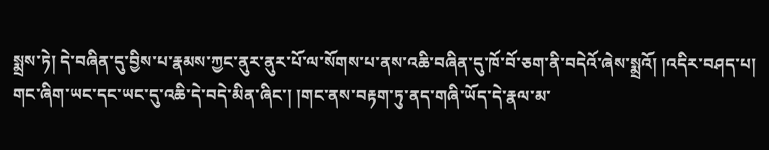སྨྲས་ཏེ། དེ་བཞིན་དུ་བྱིས་པ་རྣམས་ཀྱང་ནུར་ནུར་པོ་ལ་སོགས་པ་ནས་འཆི་བཞིན་དུ་ཁོ་བོ་ཅག་ནི་བདེའོ་ཞེས་སྨྲའོ། །འདིར་བཤད་པ། གང་ཞིག་ཡང་དང་ཡང་དུ་འཆི་དེ་བདེ་མིན་ཞིང་། །གང་ནས་བརྟག་ཏུ་ནད་གཞི་ཡོད་དེ་རྣལ་མ་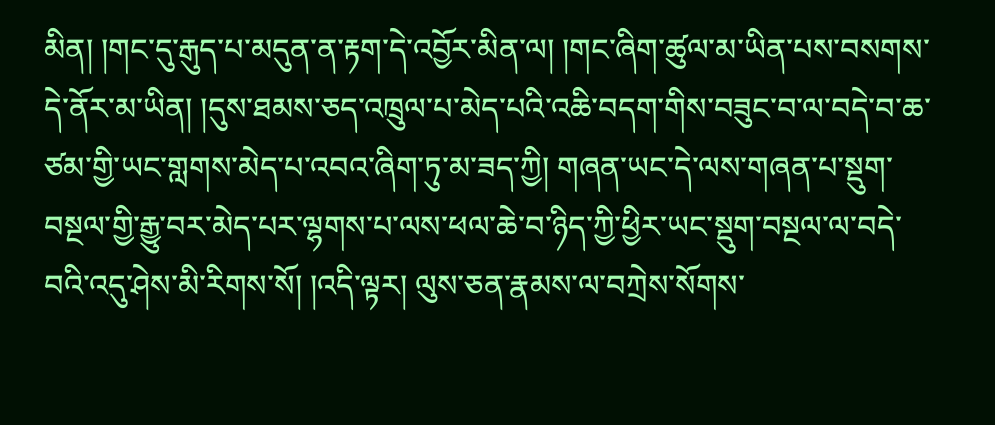མིན། །གང་དུ་རྒུད་པ་མདུན་ན་རྟག་དེ་འབྱོར་མིན་ལ། །གང་ཞིག་ཚུལ་མ་ཡིན་པས་བསགས་དེ་ནོར་མ་ཡིན། །དུས་ཐམས་ཅད་འཁྲུལ་པ་མེད་པའི་འཆི་བདག་གིས་བཟུང་བ་ལ་བདེ་བ་ཆ་ཙམ་གྱི་ཡང་གླགས་མེད་པ་འབའ་ཞིག་ཏུ་མ་ཟད་ཀྱི། གཞན་ཡང་དེ་ལས་གཞན་པ་སྡུག་བསྔལ་གྱི་རྒྱུ་བར་མེད་པར་ལྷགས་པ་ལས་ཕལ་ཆེ་བ་ཉིད་ཀྱི་ཕྱིར་ཡང་སྡུག་བསྔལ་ལ་བདེ་བའི་འདུ་ཤེས་མི་རིགས་སོ། །འདི་ལྟར། ལུས་ཅན་རྣམས་ལ་བཀྲེས་སོགས་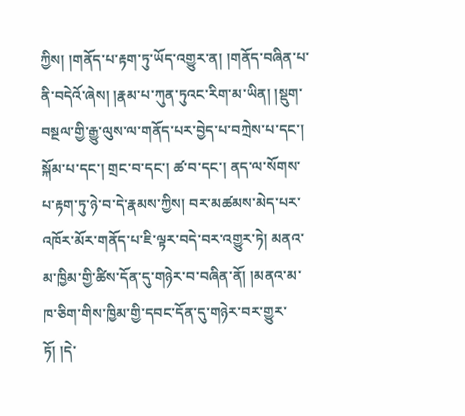ཀྱིས། །གནོད་པ་རྟག་ཏུ་ཡོད་འགྱུར་ན། །གནོད་བཞིན་པ་ནི་བདེའོ་ཞེས། །རྣམ་པ་ཀུན་ཏུའང་རིག་མ་ཡིན། །སྡུག་བསྔལ་གྱི་རྒྱུ་ལུས་ལ་གནོད་པར་བྱེད་པ་བཀྲེས་པ་དང་། སྐོམ་པ་དང་། གྲང་བ་དང་། ཚ་བ་དང་། ནད་ལ་སོགས་པ་རྟག་ཏུ་ཉེ་བ་དེ་རྣམས་ཀྱིས། བར་མཚམས་མེད་པར་འཁོར་མོར་གནོད་པ་ཇི་ལྟར་བདེ་བར་འགྱུར་ཏེ། མནའ་མ་ཁྱིམ་གྱི་ཚིས་དོན་དུ་གཉེར་བ་བཞིན་ནོ། །མནའ་མ་ཁ་ཅིག་གིས་ཁྱིམ་གྱི་དབང་དོན་དུ་གཉེར་བར་གྱུར་ཏོ། །དེ་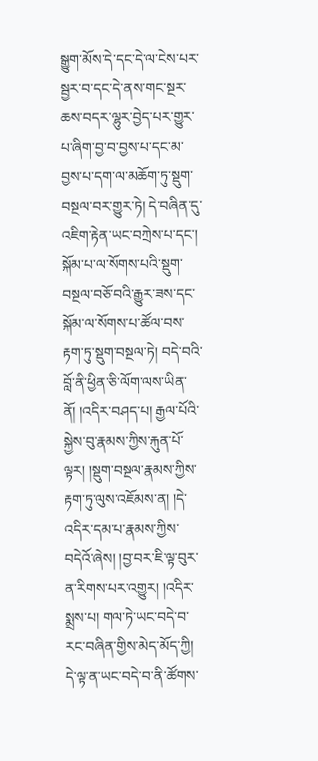སྒྱུག་མོས་དེ་དང་དེ་ལ་ངེས་པར་སྦྱར་བ་དང་དེ་ནས་གང་སྔར་ཆས་བདར་ལྷུར་བྱེད་པར་གྱུར་པ་ཞིག་བྱ་བ་བྱས་པ་དང་མ་བྱས་པ་དག་ལ་མཆོག་ཏུ་སྡུག་བསྔལ་བར་གྱུར་ཏེ། དེ་བཞིན་དུ་འཇིག་རྟེན་ཡང་བཀྲེས་པ་དང་། སྐོམ་པ་ལ་སོགས་པའི་སྡུག་བསྔལ་བཅོ་བའི་རྒྱུར་ཟས་དང་སྐོམ་ལ་སོགས་པ་ཚོལ་བས་རྟག་ཏུ་སྡུག་བསྔལ་ཏེ། བདེ་བའི་བློ་ནི་ཕྱིན་ཅི་ལོག་ལས་ཡིན་ནོ། །འདིར་བཤད་པ། རྒྱལ་པོའི་སྐྱེས་བུ་རྣམས་ཀྱིས་རྐུན་པོ་ལྟར། །སྡུག་བསྔལ་རྣམས་ཀྱིས་རྟག་ཏུ་ལུས་འཇོམས་ན། །དེ་འདིར་དམ་པ་རྣམས་ཀྱིས་བདེའོ་ཞེས། །བྱ་བར་ཇི་ལྟ་བུར་ན་རིགས་པར་འགྱུར། །འདིར་སྨྲས་པ། གལ་ཏེ་ཡང་བདེ་བ་རང་བཞིན་གྱིས་མེད་མོད་ཀྱི། དེ་ལྟ་ན་ཡང་བདེ་བ་ནི་ཚོགས་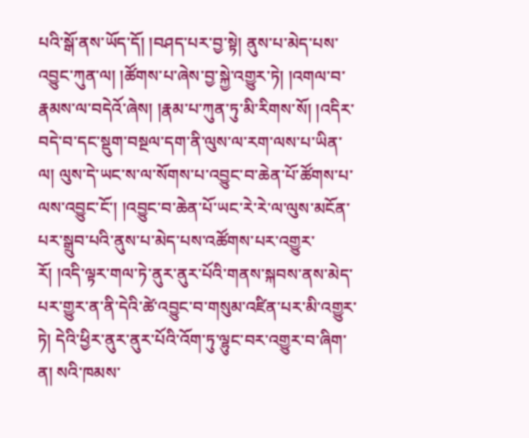པའི་སྒོ་ནས་ཡོད་དོ། །བཤད་པར་བྱ་སྟེ། ནུས་པ་མེད་པས་འབྱུང་ཀུན་ལ། །ཚོགས་པ་ཞེས་བྱ་སྐྱེ་འགྱུར་ཏེ། །འགལ་བ་རྣམས་ལ་བདེའོ་ཞེས། །རྣམ་པ་ཀུན་ཏུ་མི་རིགས་སོ། །འདིར་བདེ་བ་དང་སྡུག་བསྔལ་དག་ནི་ལུས་ལ་རག་ལས་པ་ཡིན་ལ། ལུས་དེ་ཡང་ས་ལ་སོགས་པ་འབྱུང་བ་ཆེན་པོ་ཚོགས་པ་ལས་འབྱུང་ངོ་། །འབྱུང་བ་ཆེན་པོ་ཡང་རེ་རེ་ལ་ལུས་མངོན་པར་སྒྲུབ་པའི་ནུས་པ་མེད་པས་འཚོགས་པར་འགྱུར་རོ། །འདི་ལྟར་གལ་ཏེ་ནུར་ནུར་པོའི་གནས་སྐབས་ནས་མེད་པར་གྱུར་ན་ནི་དེའི་ཚེ་འབྱུང་བ་གསུམ་འཛིན་པར་མི་འགྱུར་ཏེ། དེའི་ཕྱིར་ནུར་ནུར་པོའི་འོག་ཏུ་ལྷུང་བར་འགྱུར་བ་ཞིག་ན། སའི་ཁམས་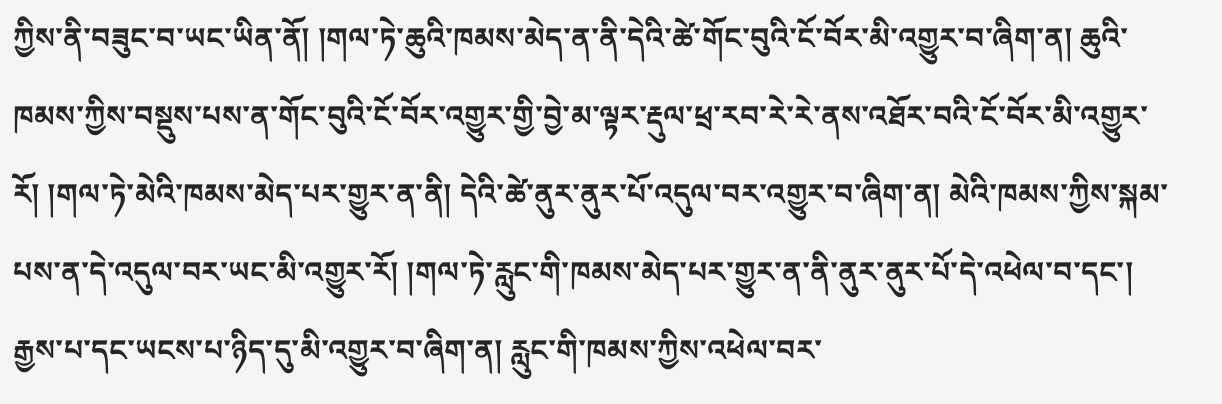ཀྱིས་ནི་བཟུང་བ་ཡང་ཡིན་ནོ། །གལ་ཏེ་ཆུའི་ཁམས་མེད་ན་ནི་དེའི་ཚེ་གོང་བུའི་ངོ་བོར་མི་འགྱུར་བ་ཞིག་ན། ཆུའི་ཁམས་ཀྱིས་བསྡུས་པས་ན་གོང་བུའི་ངོ་བོར་འགྱུར་གྱི་བྱེ་མ་ལྟར་རྡུལ་ཕྲ་རབ་རེ་རེ་ནས་འཐོར་བའི་ངོ་བོར་མི་འགྱུར་རོ། །གལ་ཏེ་མེའི་ཁམས་མེད་པར་གྱུར་ན་ནི། དེའི་ཚེ་ནུར་ནུར་པོ་འདུལ་བར་འགྱུར་བ་ཞིག་ན། མེའི་ཁམས་ཀྱིས་སྐམ་པས་ན་དེ་འདུལ་བར་ཡང་མི་འགྱུར་རོ། །གལ་ཏེ་རླུང་གི་ཁམས་མེད་པར་གྱུར་ན་ནི་ནུར་ནུར་པོ་དེ་འཕེལ་བ་དང་། རྒྱས་པ་དང་ཡངས་པ་ཉིད་དུ་མི་འགྱུར་བ་ཞིག་ན། རླུང་གི་ཁམས་ཀྱིས་འཕེལ་བར་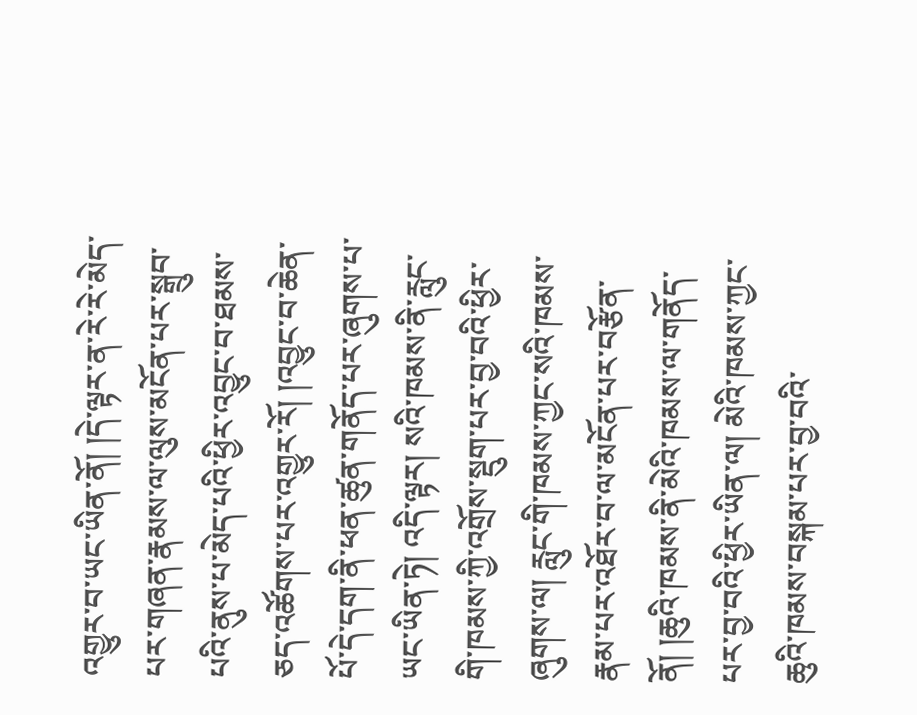འགྱུར་བ་ཡང་ཡིན་ནོ། །དེ་ལྟར་ན་རེ་རེ་མེད་པར་གཞན་རྣམས་ལ་ལུས་མངོན་པར་སྒྲུབ་པའི་ནུས་པ་མེད་པའི་ཕྱིར་འབྱུང་བ་ཐམས་ཅད་འཚོགས་པར་འགྱུར་རོ། །འབྱུང་བ་ཆེན་པོ་དེ་དག་ནི་ཕན་ཚུན་གནོད་པར་ཞུགས་པ་ཡང་ཡིན་ཏེ། འདི་ལྟར། སའི་ཁམས་ནི་རླུང་གི་ཁམས་ཀྱི་འགྲོས་སྡུག་པར་བྱ་བའི་ཕྱིར་ཞུགས་ལ། རླུང་གི་ཁམས་ཀྱང་སའི་ཁམས་རྣམ་པར་འཐོར་བ་ལ་མངོན་པར་བརྩོན་ནོ། །ཆུའི་ཁམས་ནི་མེའི་ཁམས་ལ་གནོད་པར་བྱ་བའི་ཕྱིར་ཡིན་ལ། མེའི་ཁམས་ཀྱང་ཆུའི་ཁམས་བསྐམ་པར་བྱ་བའི་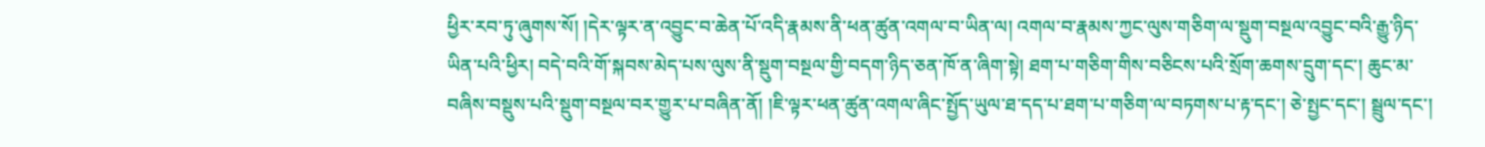ཕྱིར་རབ་ཏུ་ཞུགས་སོ། །དེར་ལྟར་ན་འབྱུང་བ་ཆེན་པོ་འདི་རྣམས་ནི་ཕན་ཚུན་འགལ་བ་ཡིན་ལ། འགལ་བ་རྣམས་ཀྱང་ལུས་གཅིག་ལ་སྡུག་བསྔལ་འབྱུང་བའི་རྒྱུ་ཉིད་ཡིན་པའི་ཕྱིར། བདེ་བའི་གོ་སྐབས་མེད་པས་ལུས་ནི་སྡུག་བསྔལ་གྱི་བདག་ཉིད་ཅན་ཁོ་ན་ཞིག་སྟེ། ཐག་པ་གཅིག་གིས་བཅིངས་པའི་སྲོག་ཆགས་དྲུག་དང་། ཆུང་མ་བཞིས་བསྡུས་པའི་སྡུག་བསྔལ་བར་གྱུར་པ་བཞིན་ནོ། །ཇི་ལྟར་ཕན་ཚུན་འགལ་ཞིང་སྤྱོད་ཡུལ་ཐ་དད་པ་ཐག་པ་གཅིག་ལ་བཏགས་པ་རྟ་དང་། ཅེ་སྤྱང་དང་། སྦྲུལ་དང་།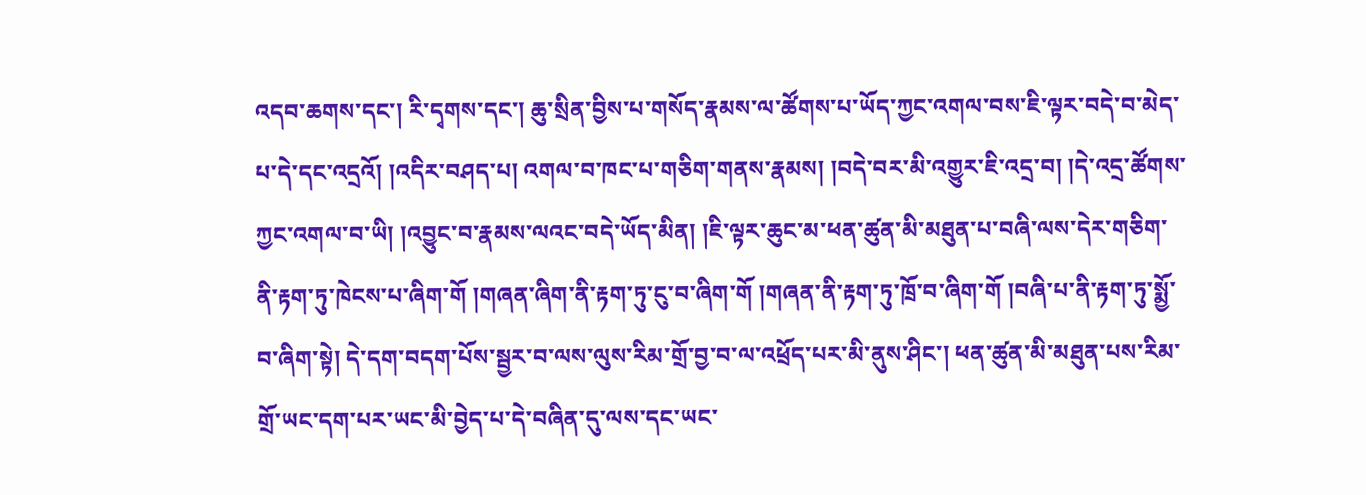འདབ་ཆགས་དང་། རི་དྭགས་དང་། ཆུ་སྲིན་བྱིས་པ་གསོད་རྣམས་ལ་ཚོགས་པ་ཡོད་ཀྱང་འགལ་བས་ཇི་ལྟར་བདེ་བ་མེད་པ་དེ་དང་འདྲའོ། །འདིར་བཤད་པ། འགལ་བ་ཁང་པ་གཅིག་གནས་རྣམས། །བདེ་བར་མི་འགྱུར་ཇི་འདྲ་བ། །དེ་འདྲ་ཚོགས་ཀྱང་འགལ་བ་ཡི། །འབྱུང་བ་རྣམས་ལའང་བདེ་ཡོད་མིན། །ཇི་ལྟར་ཆུང་མ་ཕན་ཚུན་མི་མཐུན་པ་བཞི་ལས་དེར་གཅིག་ནི་རྟག་ཏུ་ཁེངས་པ་ཞིག་གོ །གཞན་ཞིག་ནི་རྟག་ཏུ་ངུ་བ་ཞིག་གོ །གཞན་ནི་རྟག་ཏུ་ཁྲོ་བ་ཞིག་གོ །བཞི་པ་ནི་རྟག་ཏུ་སྨྱོ་བ་ཞིག་སྟེ། དེ་དག་བདག་པོས་སྦྱར་བ་ལས་ལུས་རིམ་གྲོ་བྱ་བ་ལ་འཕྲོད་པར་མི་ནུས་ཤིང་། ཕན་ཚུན་མི་མཐུན་པས་རིམ་གྲོ་ཡང་དག་པར་ཡང་མི་བྱེད་པ་དེ་བཞིན་དུ་ལས་དང་ཡང་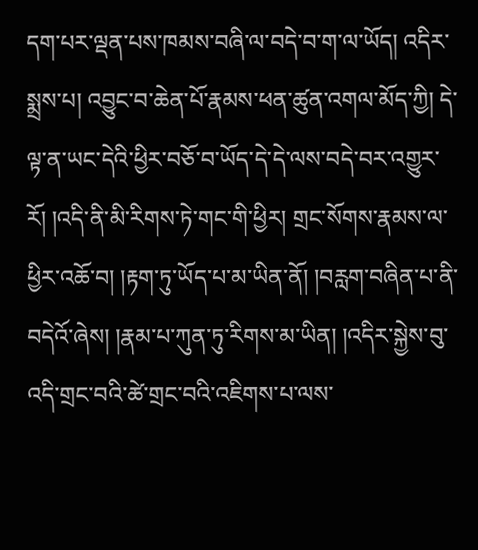དག་པར་ལྡན་པས་ཁམས་བཞི་ལ་བདེ་བ་ག་ལ་ཡོད། འདིར་སྨྲས་པ། འབྱུང་བ་ཆེན་པོ་རྣམས་ཕན་ཚུན་འགལ་མོད་ཀྱི། དེ་ལྟ་ན་ཡང་དེའི་ཕྱིར་བཅོ་བ་ཡོད་དེ་དེ་ལས་བདེ་བར་འགྱུར་རོ། །འདི་ནི་མི་རིགས་ཏེ་གང་གི་ཕྱིར། གྲང་སོགས་རྣམས་ལ་ཕྱིར་འཆོ་བ། །རྟག་ཏུ་ཡོད་པ་མ་ཡིན་ནོ། །བརླག་བཞིན་པ་ནི་བདེའོ་ཞེས། །རྣམ་པ་ཀུན་ཏུ་རིགས་མ་ཡིན། །འདིར་སྐྱེས་བུ་འདི་གྲང་བའི་ཚེ་གྲང་བའི་འཇིགས་པ་ལས་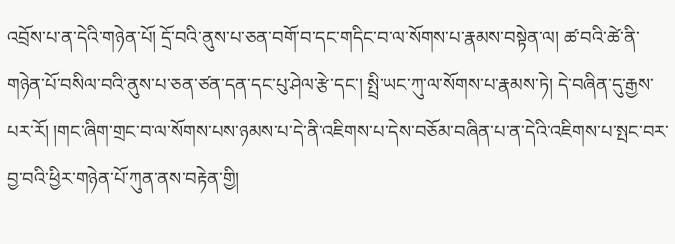འབྲོས་པ་ན་དེའི་གཉེན་པོ། དྲོ་བའི་ནུས་པ་ཅན་བགོ་བ་དང་གདིང་བ་ལ་སོགས་པ་རྣམས་བསྟེན་ལ། ཚ་བའི་ཚེ་ནི་གཉེན་པོ་བསིལ་བའི་ནུས་པ་ཅན་ཙན་དན་དང་པུ་ཤེལ་རྩེ་དང་། སྤྲི་ཡང་ཀུ་ལ་སོགས་པ་རྣམས་ཏེ། དེ་བཞིན་དུ་རྒྱས་པར་རོ། །གང་ཞིག་གྲང་བ་ལ་སོགས་པས་ཉམས་པ་དེ་ནི་འཇིགས་པ་དེས་བཅོམ་བཞིན་པ་ན་དེའི་འཇིགས་པ་སྤང་བར་བྱ་བའི་ཕྱིར་གཉེན་པོ་ཀུན་ནས་བརྟེན་གྱི།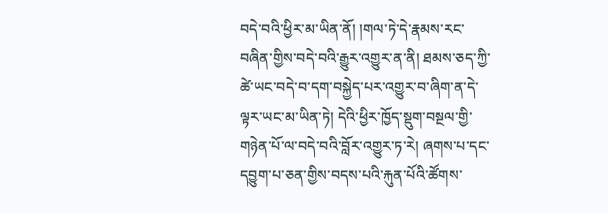བདེ་བའི་ཕྱིར་མ་ཡིན་ནོ། །གལ་ཏེ་དེ་རྣམས་རང་བཞིན་གྱིས་བདེ་བའི་རྒྱུར་འགྱུར་ན་ནི། ཐམས་ཅད་ཀྱི་ཚེ་ཡང་བདེ་བ་དག་བསྐྱེད་པར་འགྱུར་བ་ཞིག་ན་དེ་ལྟར་ཡང་མ་ཡིན་ཏེ། དེའི་ཕྱིར་ཁྱོད་སྡུག་བསྔལ་གྱི་གཉེན་པོ་ལ་བདེ་བའི་བློར་འགྱུར་ཏ་རེ། ཞགས་པ་དང་དབྱུག་པ་ཅན་གྱིས་བདས་པའི་རྐུན་པོའི་ཚོགས་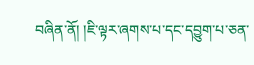བཞིན་ནོ། །ཇི་ལྟར་ཞགས་པ་དང་དབྱུག་པ་ཅན་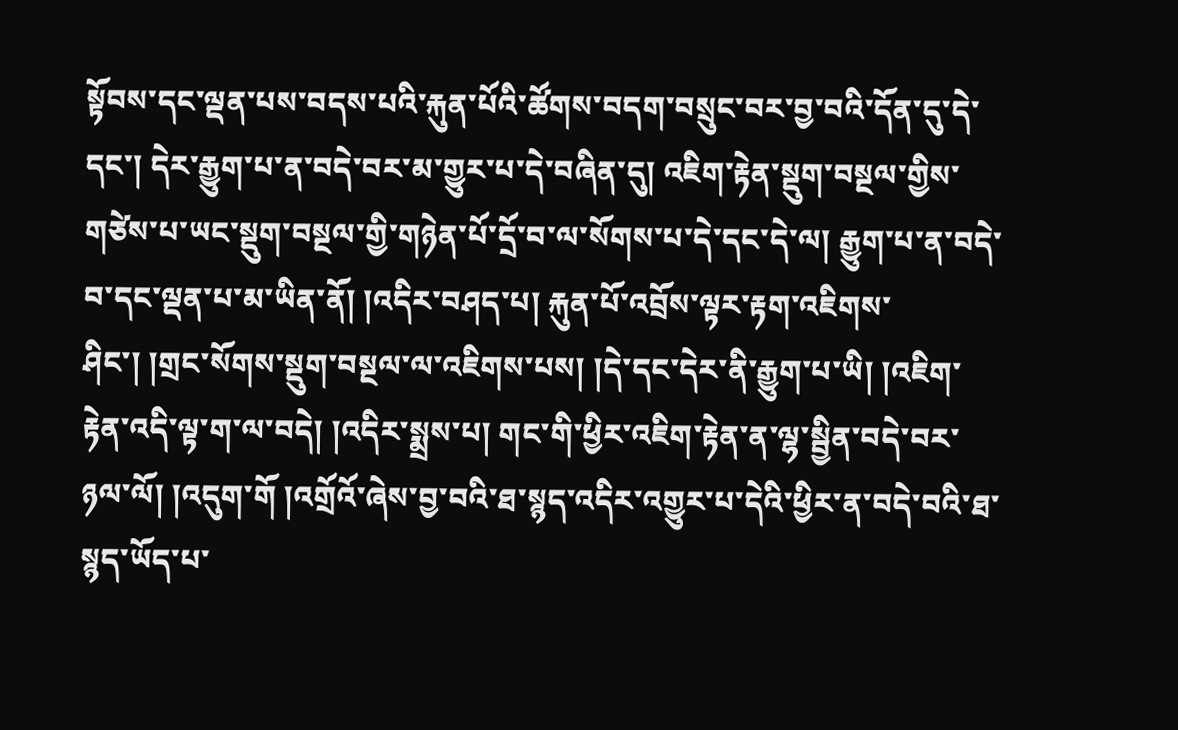སྟོབས་དང་ལྡན་པས་བདས་པའི་རྐུན་པོའི་ཚོགས་བདག་བསྲུང་བར་བྱ་བའི་དོན་དུ་དེ་དང་། དེར་རྒྱུག་པ་ན་བདེ་བར་མ་གྱུར་པ་དེ་བཞིན་དུ། འཇིག་རྟེན་སྡུག་བསྔལ་གྱིས་གཙེས་པ་ཡང་སྡུག་བསྔལ་གྱི་གཉེན་པོ་དྲོ་བ་ལ་སོགས་པ་དེ་དང་དེ་ལ། རྒྱུག་པ་ན་བདེ་བ་དང་ལྡན་པ་མ་ཡིན་ནོ། །འདིར་བཤད་པ། རྐུན་པོ་འབྲོས་ལྟར་རྟག་འཇིགས་ཤིང་། །གྲང་སོགས་སྡུག་བསྔལ་ལ་འཇིགས་པས། །དེ་དང་དེར་ནི་རྒྱུག་པ་ཡི། །འཇིག་རྟེན་འདི་ལྟ་ག་ལ་བདེ། །འདིར་སྨྲས་པ། གང་གི་ཕྱིར་འཇིག་རྟེན་ན་ལྷ་སྦྱིན་བདེ་བར་ཉལ་ལོ། །འདུག་གོ །འགྲོའོ་ཞེས་བྱ་བའི་ཐ་སྙད་འདིར་འགྱུར་པ་དེའི་ཕྱིར་ན་བདེ་བའི་ཐ་སྙད་ཡོད་པ་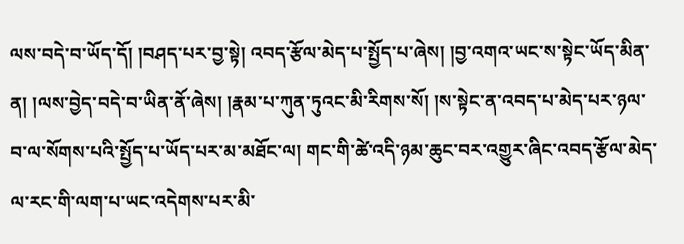ལས་བདེ་བ་ཡོད་དོ། །བཤད་པར་བྱ་སྟེ། འབད་རྩོལ་མེད་པ་སྤྱོད་པ་ཞེས། །བྱ་འགའ་ཡང་ས་སྟེང་ཡོད་མིན་ན། །ལས་བྱེད་བདེ་བ་ཡིན་ནོ་ཞེས། །རྣམ་པ་ཀུན་ཏུའང་མི་རིགས་སོ། །ས་སྟེང་ན་འབད་པ་མེད་པར་ཉལ་བ་ལ་སོགས་པའི་སྤྱོད་པ་ཡོད་པར་མ་མཐོང་ལ། གང་གི་ཚེ་འདི་ཉམ་ཆུང་བར་འགྱུར་ཞིང་འབད་རྩོལ་མེད་ལ་རང་གི་ལག་པ་ཡང་འདེགས་པར་མི་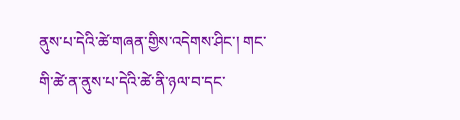ནུས་པ་དེའི་ཚེ་གཞན་གྱིས་འདེགས་ཤིང་། གང་གི་ཚེ་ན་ནུས་པ་དེའི་ཚེ་ནི་ཉལ་བ་དང་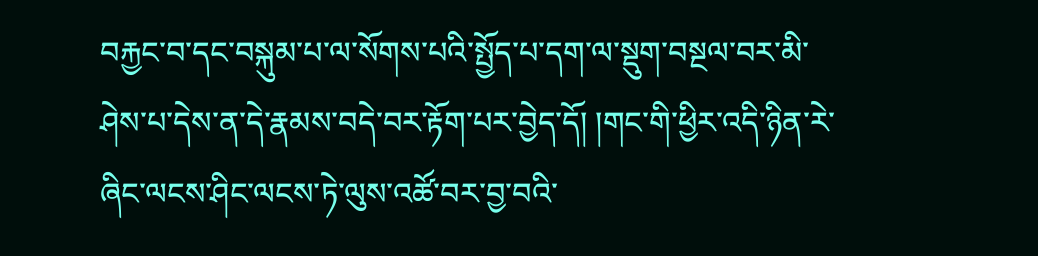བརྐྱང་བ་དང་བསྐུམ་པ་ལ་སོགས་པའི་སྤྱོད་པ་དག་ལ་སྡུག་བསྔལ་བར་མི་ཤེས་པ་དེས་ན་དེ་རྣམས་བདེ་བར་རྟོག་པར་བྱེད་དོ། །གང་གི་ཕྱིར་འདི་ཉིན་རེ་ཞིང་ལངས་ཤིང་ལངས་ཏེ་ལུས་འཚོ་བར་བྱ་བའི་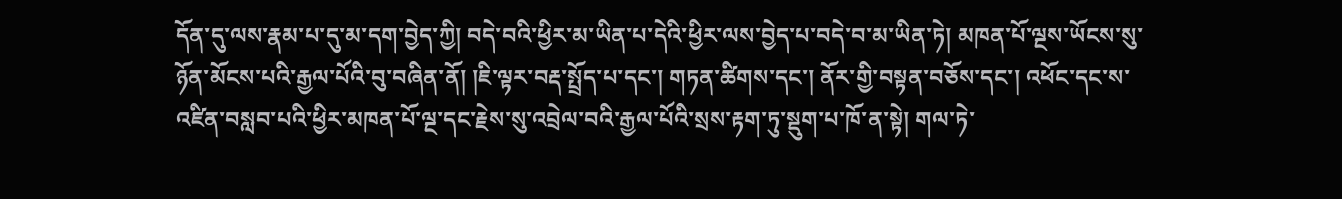དོན་དུ་ལས་རྣམ་པ་དུ་མ་དག་བྱེད་ཀྱི། བདེ་བའི་ཕྱིར་མ་ཡིན་པ་དེའི་ཕྱིར་ལས་བྱེད་པ་བདེ་བ་མ་ཡིན་ཏེ། མཁན་པོ་ལྔས་ཡོངས་སུ་ཉོན་མོངས་པའི་རྒྱལ་པོའི་བུ་བཞིན་ནོ། །ཇི་ལྟར་བརྡ་སྤྲོད་པ་དང་། གཏན་ཚིགས་དང་། ནོར་གྱི་བསྟན་བཅོས་དང་། འཕོང་དང་ས་འཛིན་བསླབ་པའི་ཕྱིར་མཁན་པོ་ལྔ་དང་རྗེས་སུ་འབྲེལ་བའི་རྒྱལ་པོའི་སྲས་རྟག་ཏུ་སྡུག་པ་ཁོ་ན་སྟེ། གལ་ཏེ་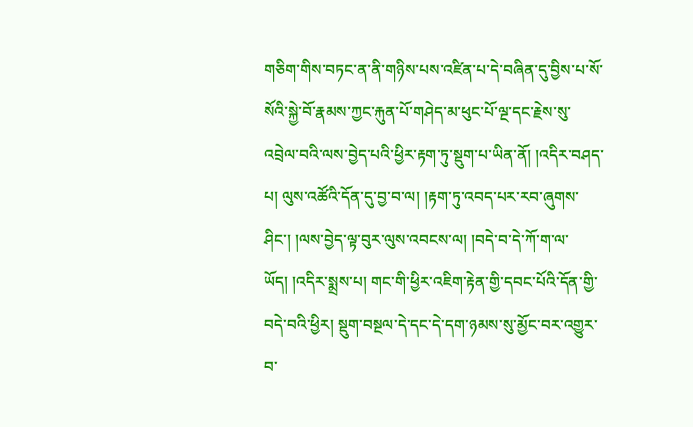གཅིག་གིས་བཏང་ན་ནི་གཉིས་པས་འཛིན་པ་དེ་བཞིན་དུ་བྱིས་པ་སོ་སོའི་སྐྱེ་བོ་རྣམས་ཀྱང་རྐུན་པོ་གཤེད་མ་ཕུང་པོ་ལྔ་དང་རྗེས་སུ་འབྲེལ་བའི་ལས་བྱེད་པའི་ཕྱིར་རྟག་ཏུ་སྡུག་པ་ཡིན་ནོ། །འདིར་བཤད་པ། ལུས་འཚོའི་དོན་དུ་བྱ་བ་ལ། །རྟག་ཏུ་འབད་པར་རབ་ཞུགས་ཤིང་། །ལས་བྱེད་ལྟ་བུར་ལུས་འབངས་ལ། །བདེ་བ་དེ་ཀོ་ག་ལ་ཡོད། །འདིར་སྨྲས་པ། གང་གི་ཕྱིར་འཇིག་རྟེན་གྱི་དབང་པོའི་དོན་གྱི་བདེ་བའི་ཕྱིར། སྡུག་བསྔལ་དེ་དང་དེ་དག་ཉམས་སུ་མྱོང་བར་འགྱུར་བ་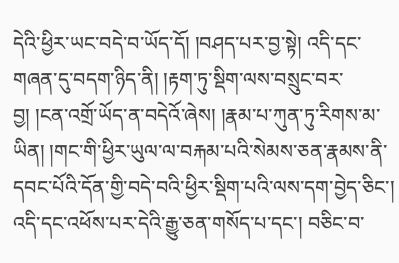དེའི་ཕྱིར་ཡང་བདེ་བ་ཡོད་དོ། །བཤད་པར་བྱ་སྟེ། འདི་དང་གཞན་དུ་བདག་ཉིད་ནི། །རྟག་ཏུ་སྡིག་ལས་བསྲུང་བར་བྱ། །ངན་འགྲོ་ཡོད་ན་བདེའོ་ཞེས། །རྣམ་པ་ཀུན་ཏུ་རིགས་མ་ཡིན། །གང་གི་ཕྱིར་ཡུལ་ལ་བརྐམ་པའི་སེམས་ཅན་རྣམས་ནི་དབང་པོའི་དོན་གྱི་བདེ་བའི་ཕྱིར་སྡིག་པའི་ལས་དག་བྱེད་ཅིང་། འདི་དང་འཕོས་པར་དེའི་རྒྱུ་ཅན་གསོད་པ་དང་། བཅིང་བ་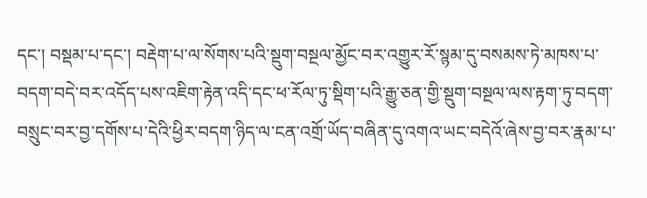དང་། བསྡམ་པ་དང་། བརྡེག་པ་ལ་སོགས་པའི་སྡུག་བསྔལ་མྱོང་བར་འགྱུར་རོ་སྙམ་དུ་བསམས་ཏེ་མཁས་པ་བདག་བདེ་བར་འདོད་པས་འཇིག་རྟེན་འདི་དང་ཕ་རོལ་ཏུ་སྡིག་པའི་རྒྱུ་ཅན་གྱི་སྡུག་བསྔལ་ལས་རྟག་ཏུ་བདག་བསྲུང་བར་བྱ་དགོས་པ་དེའི་ཕྱིར་བདག་ཉིད་ལ་ངན་འགྲོ་ཡོད་བཞིན་དུ་འགའ་ཡང་བདེའོ་ཞེས་བྱ་བར་རྣམ་པ་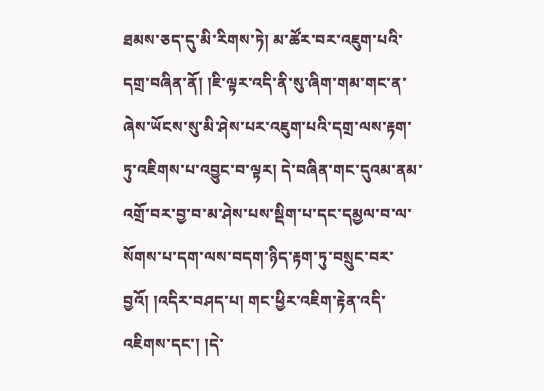ཐམས་ཅད་དུ་མི་རིགས་ཏེ། མ་ཚོར་བར་འཇུག་པའི་དགྲ་བཞིན་ནོ། །ཇི་ལྟར་འདི་ནི་སུ་ཞིག་གམ་གང་ན་ཞེས་ཡོངས་སུ་མི་ཤེས་པར་འཇུག་པའི་དགྲ་ལས་རྟག་ཏུ་འཇིགས་པ་འབྱུང་བ་ལྟར། དེ་བཞིན་གང་དུའམ་ནམ་འགྲོ་བར་བྱ་བ་མ་ཤེས་པས་སྡིག་པ་དང་དམྱལ་བ་ལ་སོགས་པ་དག་ལས་བདག་ཉིད་རྟག་ཏུ་བསྲུང་བར་བྱའོ། །འདིར་བཤད་པ། གང་ཕྱིར་འཇིག་རྟེན་འདི་འཇིགས་དང་། །དེ་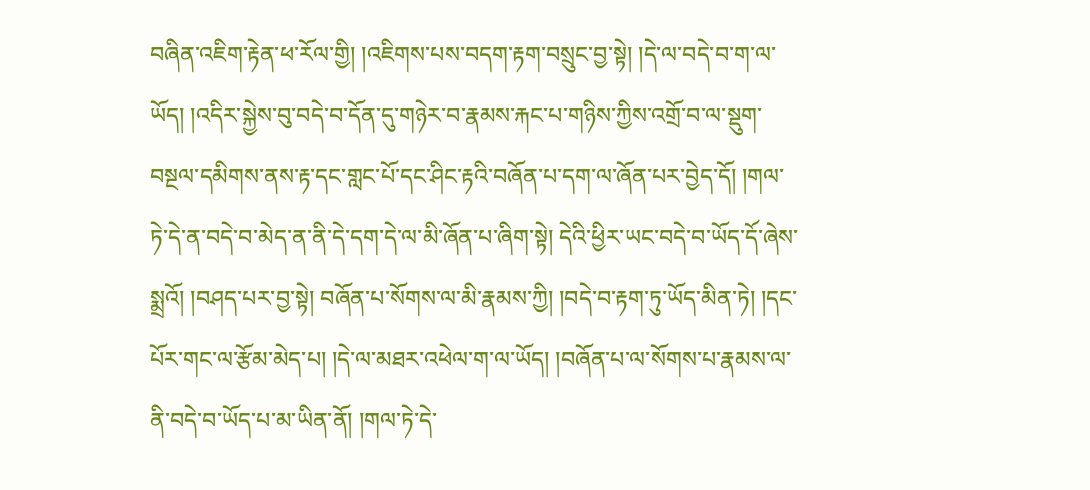བཞིན་འཇིག་རྟེན་ཕ་རོལ་གྱི། །འཇིགས་པས་བདག་རྟག་བསྲུང་བྱ་སྟེ། །དེ་ལ་བདེ་བ་ག་ལ་ཡོད། །འདིར་སྐྱེས་བུ་བདེ་བ་དོན་དུ་གཉེར་བ་རྣམས་རྐང་པ་གཉིས་ཀྱིས་འགྲོ་བ་ལ་སྡུག་བསྔལ་དམིགས་ནས་རྟ་དང་གླང་པོ་དང་ཤིང་རྟའི་བཞོན་པ་དག་ལ་ཞོན་པར་བྱེད་དོ། །གལ་ཏེ་དེ་ན་བདེ་བ་མེད་ན་ནི་དེ་དག་དེ་ལ་མི་ཞོན་པ་ཞིག་སྟེ། དེའི་ཕྱིར་ཡང་བདེ་བ་ཡོད་དོ་ཞེས་སྨྲའོ། །བཤད་པར་བྱ་སྟེ། བཞོན་པ་སོགས་ལ་མི་རྣམས་ཀྱི། །བདེ་བ་རྟག་ཏུ་ཡོད་མིན་ཏེ། །དང་པོར་གང་ལ་རྩོམ་མེད་པ། །དེ་ལ་མཐར་འཕེལ་ག་ལ་ཡོད། །བཞོན་པ་ལ་སོགས་པ་རྣམས་ལ་ནི་བདེ་བ་ཡོད་པ་མ་ཡིན་ནོ། །གལ་ཏེ་དེ་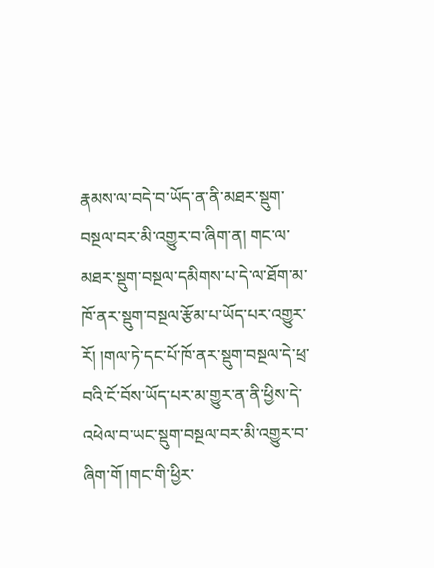རྣམས་ལ་བདེ་བ་ཡོད་ན་ནི་མཐར་སྡུག་བསྔལ་བར་མི་འགྱུར་བ་ཞིག་ན། གང་ལ་མཐར་སྡུག་བསྔལ་དམིགས་པ་དེ་ལ་ཐོག་མ་ཁོ་ནར་སྡུག་བསྔལ་རྩོམ་པ་ཡོད་པར་འགྱུར་རོ། །གལ་ཏེ་དང་པོ་ཁོ་ནར་སྡུག་བསྔལ་དེ་ཕྲ་བའི་ངོ་བོས་ཡོད་པར་མ་གྱུར་ན་ནི་ཕྱིས་དེ་འཕེལ་བ་ཡང་སྡུག་བསྔལ་བར་མི་འགྱུར་བ་ཞིག་གོ །གང་གི་ཕྱིར་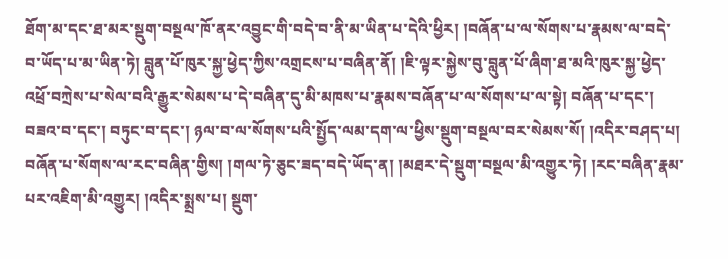ཐོག་མ་དང་ཐ་མར་སྡུག་བསྔལ་ཁོ་ནར་འབྱུང་གི་བདེ་བ་ནི་མ་ཡིན་པ་དེའི་ཕྱིར། །བཞོན་པ་ལ་སོགས་པ་རྣམས་ལ་བདེ་བ་ཡོད་པ་མ་ཡིན་ཏེ། བླུན་པོ་ཁུར་སྐྱ་ཕྱེད་ཀྱིས་འགྲངས་པ་བཞིན་ནོ། །ཇི་ལྟར་སྐྱེས་བུ་བླུན་པོ་ཞིག་ཐ་མའི་ཁུར་སྐྱ་ཕྱེད་འཕྲོ་བཀྲེས་པ་སེལ་བའི་རྒྱུར་སེམས་པ་དེ་བཞིན་དུ་མི་མཁས་པ་རྣམས་བཞོན་པ་ལ་སོགས་པ་ལ་སྟེ། བཞོན་པ་དང་། བཟའ་བ་དང་། བཏུང་བ་དང་། ཉལ་བ་ལ་སོགས་པའི་སྤྱོད་ལམ་དག་ལ་ཕྱིས་སྡུག་བསྔལ་བར་སེམས་སོ། །འདིར་བཤད་པ། བཞོན་པ་སོགས་ལ་རང་བཞིན་གྱིས། །གལ་ཏེ་ཅུང་ཟད་བདེ་ཡོད་ན། །མཐར་དེ་སྡུག་བསྔལ་མི་འགྱུར་ཏེ། །རང་བཞིན་རྣམ་པར་འཇིག་མི་འགྱུར། །འདིར་སྨྲས་པ། སྡུག་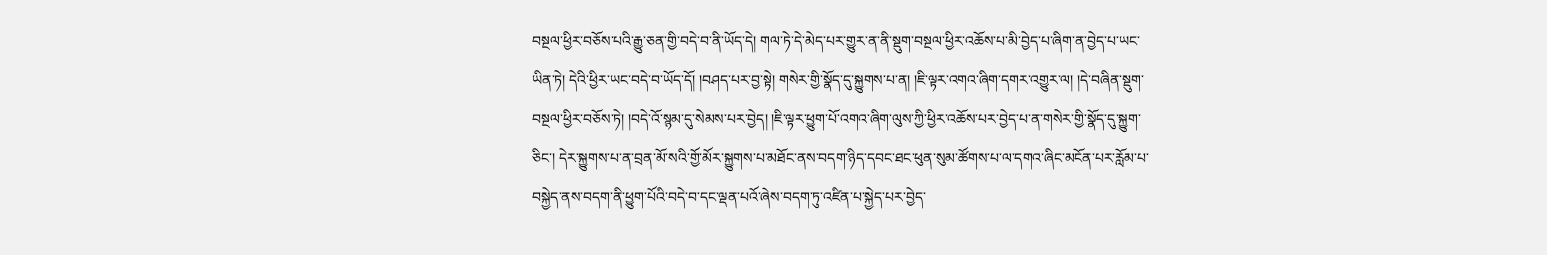བསྔལ་ཕྱིར་བཅོས་པའི་རྒྱུ་ཅན་གྱི་བདེ་བ་ནི་ཡོད་དེ། གལ་ཏེ་དེ་མེད་པར་གྱུར་ན་ནི་སྡུག་བསྔལ་ཕྱིར་འཆོས་པ་མི་བྱེད་པ་ཞིག་ན་བྱེད་པ་ཡང་ཡིན་ཏེ། དེའི་ཕྱིར་ཡང་བདེ་བ་ཡོད་དོ། །བཤད་པར་བྱ་སྟེ། གསེར་གྱི་སྣོད་དུ་སྐྱུགས་པ་ན། །ཇི་ལྟར་འགའ་ཞིག་དགར་འགྱུར་ལ། །དེ་བཞིན་སྡུག་བསྔལ་ཕྱིར་བཅོས་ཏེ། །བདེ་འོ་སྙམ་དུ་སེམས་པར་བྱེད། །ཇི་ལྟར་ཕྱུག་པོ་འགའ་ཞིག་ལུས་ཀྱི་ཕྱིར་འཆོས་པར་བྱེད་པ་ན་གསེར་གྱི་སྣོད་དུ་སྐྱུག་ཅིང་། དེར་སྐྱུགས་པ་ན་བྲན་མོ་སའི་གྱོ་མོར་སྐྱུགས་པ་མཐོང་ནས་བདག་ཉིད་དབང་ཐང་ཕུན་སུམ་ཚོགས་པ་ལ་དགའ་ཞིང་མངོན་པར་རློམ་པ་བསྐྱེད་ནས་བདག་ནི་ཕྱུག་པོའི་བདེ་བ་དང་ལྡན་པའོ་ཞེས་བདག་ཏུ་འཛིན་པ་སྐྱེད་པར་བྱེད་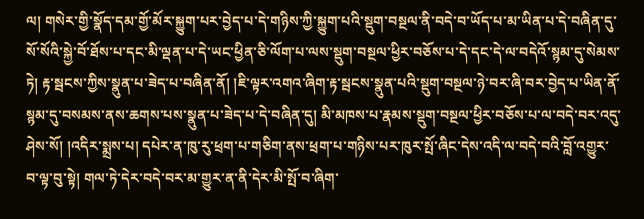ལ། གསེར་གྱི་སྣོད་དམ་གྱོ་མོར་སྐྱུག་པར་བྱེད་པ་དེ་གཉིས་ཀྱི་སྐྱུག་པའི་སྡུག་བསྔལ་ནི་བདེ་བ་ཡོད་པ་མ་ཡིན་པ་དེ་བཞིན་དུ་སོ་སོའི་སྐྱེ་བོ་ཐོས་པ་དང་མི་ལྡན་པ་དེ་ཡང་ཕྱིན་ཅི་ལོག་པ་ལས་སྡུག་བསྔལ་ཕྱིར་བཅོས་པ་དེ་དང་དེ་ལ་བདེའོ་སྙམ་དུ་སེམས་ཏེ། རྟ་སྦངས་ཀྱིས་སྣུན་པ་ཟེད་པ་བཞིན་ནོ། །ཇི་ལྟར་འགའ་ཞིག་རྟ་སྦངས་སྣུན་པའི་སྡུག་བསྔལ་ཉེ་བར་ཞི་བར་བྱེད་པ་ཡིན་ནོ་སྙམ་དུ་བསམས་ནས་ཆགས་པས་སྣུན་པ་ཟེད་པ་དེ་བཞིན་དུ། མི་མཁས་པ་རྣམས་སྡུག་བསྔལ་ཕྱིར་བཅོས་པ་ལ་བདེ་བར་འདུ་ཤེས་སོ། །འདིར་སྨྲས་པ། དཔེར་ན་ཁུ་རུ་ཕྲག་པ་གཅིག་ནས་ཕྲག་པ་གཉིས་པར་ཁུར་སྤོ་ཞིང་དེས་འདི་ལ་བདེ་བའི་བློ་འགྱུར་བ་ལྟ་བུ་སྟེ། གལ་ཏེ་དེར་བདེ་བར་མ་གྱུར་ན་ནི་དེར་མི་སྤོ་བ་ཞིག་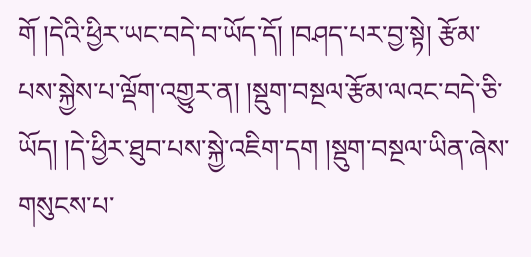གོ །དེའི་ཕྱིར་ཡང་བདེ་བ་ཡོད་དོ། །བཤད་པར་བྱ་སྟེ། རྩོམ་པས་སྐྱེས་པ་ལྡོག་འགྱུར་ན། །སྡུག་བསྔལ་རྩོམ་ལའང་བདེ་ཅི་ཡོད། །དེ་ཕྱིར་ཐུབ་པས་སྐྱེ་འཇིག་དག །སྡུག་བསྔལ་ཡིན་ཞེས་གསུངས་པ་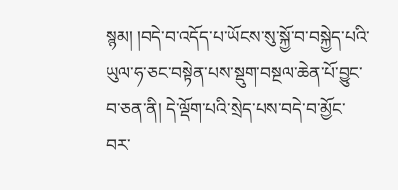སྙམ། །བདེ་བ་འདོད་པ་ཡོངས་སུ་སྐྱོ་བ་བསྐྱེད་པའི་ཡུལ་ཧ་ཅང་བསྟེན་པས་སྡུག་བསྔལ་ཆེན་པོ་བྱུང་བ་ཅན་ནི། དེ་ལྡོག་པའི་སྲེད་པས་བདེ་བ་མྱོང་བར་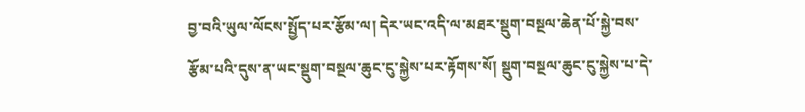བྱ་བའི་ཡུལ་ལོངས་སྤྱོད་པར་རྩོམ་ལ། དེར་ཡང་འདི་ལ་མཐར་སྡུག་བསྔལ་ཆེན་པོ་སྐྱེ་བས་རྩོམ་པའི་དུས་ན་ཡང་སྡུག་བསྔལ་ཆུང་ངུ་སྐྱེས་པར་རྟོགས་སོ། སྡུག་བསྔལ་ཆུང་ངུ་སྐྱེས་པ་དེ་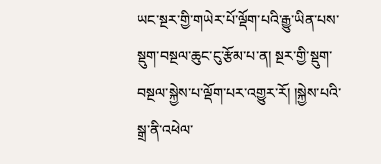ཡང་སྔར་གྱི་གཡེར་པོ་ལྡོག་པའི་རྒྱུ་ཡིན་པས་སྡུག་བསྔལ་ཆུང་ངུ་རྩོམ་པ་ན། སྔར་གྱི་སྡུག་བསྔལ་སྐྱེས་པ་ལྡོག་པར་འགྱུར་རོ། །སྐྱེས་པའི་སྒྲ་ནི་འཕེལ་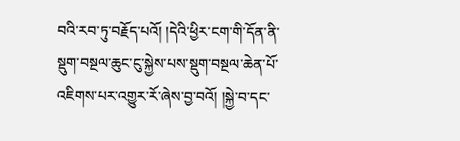བའི་རབ་ཏུ་བརྗོད་པའོ། །དེའི་ཕྱིར་ངག་གི་དོན་ནི་སྡུག་བསྔལ་ཆུང་ངུ་སྐྱེས་པས་སྡུག་བསྔལ་ཆེན་པོ་འཇིགས་པར་འགྱུར་རོ་ཞེས་བྱ་བའོ། །སྐྱེ་བ་དང་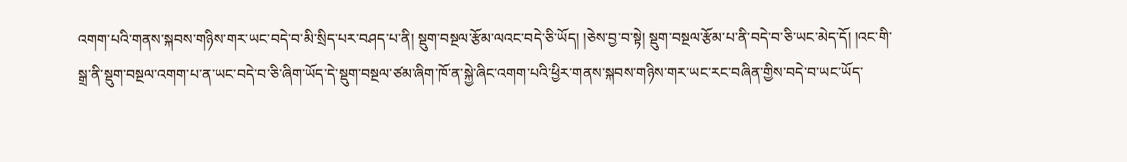འགག་པའི་གནས་སྐབས་གཉིས་གར་ཡང་བདེ་བ་མི་སྲིད་པར་བཤད་པ་ནི། སྡུག་བསྔལ་རྩོམ་ལའང་བདེ་ཅི་ཡོད། །ཅེས་བྱ་བ་སྟེ། སྡུག་བསྔལ་རྩོམ་པ་ནི་བདེ་བ་ཅི་ཡང་མེད་དོ། །འང་གི་སྒྲ་ནི་སྡུག་བསྔལ་འགག་པ་ན་ཡང་བདེ་བ་ཅི་ཞིག་ཡོད་དེ་སྡུག་བསྔལ་ཙམ་ཞིག་ཁོ་ན་སྐྱེ་ཞིང་འགག་པའི་ཕྱིར་གནས་སྐབས་གཉིས་གར་ཡང་རང་བཞིན་གྱིས་བདེ་བ་ཡང་ཡོད་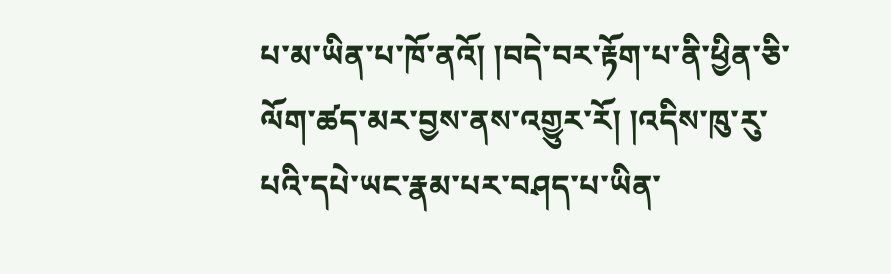པ་མ་ཡིན་པ་ཁོ་ནའོ། །བདེ་བར་རྟོག་པ་ནི་ཕྱིན་ཅི་ལོག་ཚད་མར་བྱས་ནས་འགྱུར་རོ། །འདིས་ཁུ་རུ་པའི་དཔེ་ཡང་རྣམ་པར་བཤད་པ་ཡིན་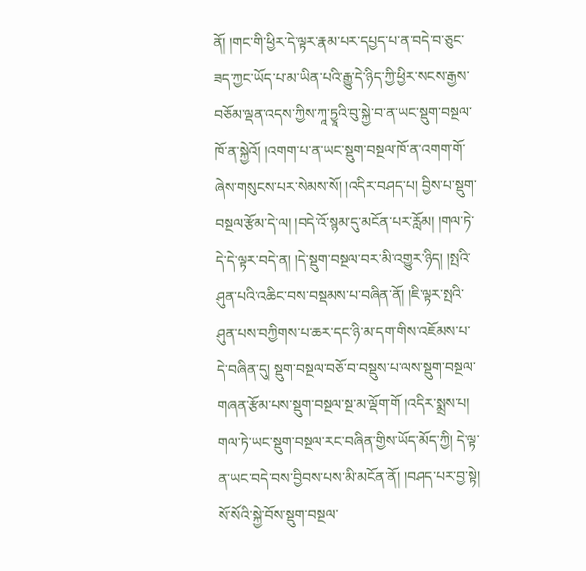ནོ། །གང་གི་ཕྱིར་དེ་ལྟར་རྣམ་པར་དཔྱད་པ་ན་བདེ་བ་ཅུང་ཟད་ཀྱང་ཡོད་པ་མ་ཡིན་པའི་རྒྱུ་དེ་ཉིད་ཀྱི་ཕྱིར་སངས་རྒྱས་བཅོམ་ལྡན་འདས་ཀྱིས་ཀཱ་ཏྱཱའི་བུ་སྐྱེ་བ་ན་ཡང་སྡུག་བསྔལ་ཁོ་ན་སྐྱེའོ། །འགག་པ་ན་ཡང་སྡུག་བསྔལ་ཁོ་ན་འགག་གོ་ཞེས་གསུངས་པར་སེམས་སོ། །འདིར་བཤད་པ། བྱིས་པ་སྡུག་བསྔལ་རྩོམ་དེ་ལ། །བདེ་འོ་སྙམ་དུ་མངོན་པར་རློམ། །གལ་ཏེ་དེ་དེ་ལྟར་བདེ་ན། །དེ་སྡུག་བསྔལ་བར་མི་འགྱུར་ཉིད། །སྤའི་ཤུན་པའི་འཆིང་བས་བསྡམས་པ་བཞིན་ནོ། །ཇི་ལྟར་སྤའི་ཤུན་པས་བཀྱིགས་པ་ཆར་དང་ཉི་མ་དག་གིས་འཇོམས་པ་དེ་བཞིན་དུ། སྡུག་བསྔལ་བཅོ་བ་བསྡུས་པ་ལས་སྡུག་བསྔལ་གཞན་རྩོམ་པས་སྡུག་བསྔལ་སྔ་མ་ལྡོག་གོ །འདིར་སྨྲས་པ། གལ་ཏེ་ཡང་སྡུག་བསྔལ་རང་བཞིན་གྱིས་ཡོད་མོད་ཀྱི། དེ་ལྟ་ན་ཡང་བདེ་བས་བྱིབས་པས་མི་མངོན་ནོ། །བཤད་པར་བྱ་སྟེ། སོ་སོའི་སྐྱེ་བོས་སྡུག་བསྔལ་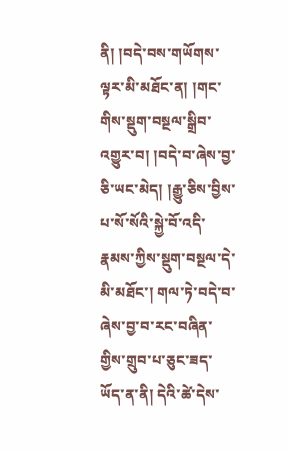ནི། །བདེ་བས་གཡོགས་ལྟར་མི་མཐོང་ན། །གང་གིས་སྡུག་བསྔལ་སྒྲིབ་འགྱུར་བ། །བདེ་བ་ཞེས་བྱ་ཅི་ཡང་མེད། །རྒྱུ་ཅིས་བྱིས་པ་སོ་སོའི་སྐྱེ་བོ་འདི་རྣམས་ཀྱིས་སྡུག་བསྔལ་དེ་མི་མཐོང་། གལ་ཏེ་བདེ་བ་ཞེས་བྱ་བ་རང་བཞིན་གྱིས་གྲུབ་པ་ཅུང་ཟད་ཡོད་ན་ནི། དེའི་ཚེ་དེས་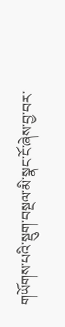གཡོགས་པའི་སྡུག་བསྔལ་མི་སྣང་ངོ་ཞེས་བྱ་བར་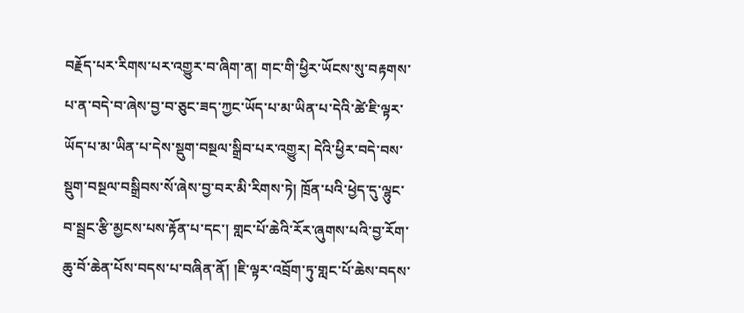བརྗོད་པར་རིགས་པར་འགྱུར་བ་ཞིག་ན། གང་གི་ཕྱིར་ཡོངས་སུ་བརྟགས་པ་ན་བདེ་བ་ཞེས་བྱ་བ་ཅུང་ཟད་ཀྱང་ཡོད་པ་མ་ཡིན་པ་དེའི་ཚེ་ཇི་ལྟར་ཡོད་པ་མ་ཡིན་པ་དེས་སྡུག་བསྔལ་སྒྲིབ་པར་འགྱུར། དེའི་ཕྱིར་བདེ་བས་སྡུག་བསྔལ་བསྒྲིབས་སོ་ཞེས་བྱ་བར་མི་རིགས་ཏེ། ཁྲོན་པའི་ཕྱེད་དུ་ལྷུང་བ་སྦྲང་རྩི་མྱངས་པས་རྟོན་པ་དང་། གླང་པོ་ཆེའི་རོར་ཞུགས་པའི་བྱ་རོག་ཆུ་བོ་ཆེན་པོས་བདས་པ་བཞིན་ནོ། །ཇི་ལྟར་འབྲོག་ཏུ་གླང་པོ་ཆེས་བདས་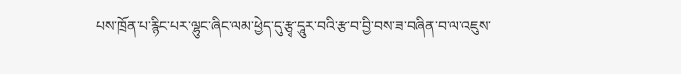པས་ཁྲོན་པ་རྙིང་པར་ལྷུང་ཞིང་ལམ་ཕྱེད་དུ་རྩྭ་དཱུར་བའི་རྩ་བ་བྱི་བས་ཟ་བཞིན་བ་ལ་འཇུས་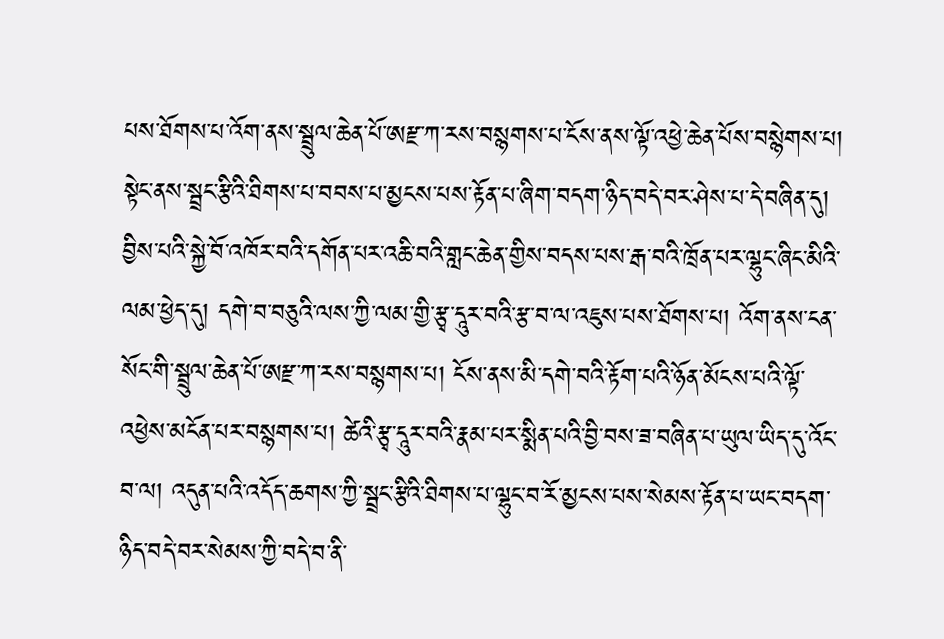པས་ཐོགས་པ་འོག་ནས་སྦྲུལ་ཆེན་པོ་ཨརྫ་ཀ་རས་བསྙགས་པ་ངོས་ནས་ལྟོ་འཕྱེ་ཆེན་པོས་བསྙེགས་པ། སྟེང་ནས་སྦྲང་རྩིའི་ཐིགས་པ་བབས་པ་མྱངས་པས་རྟོན་པ་ཞིག་བདག་ཉིད་བདེ་བར་ཤེས་པ་དེ་བཞིན་དུ། བྱིས་པའི་སྐྱེ་བོ་འཁོར་བའི་དགོན་པར་འཆི་བའི་གླང་ཆེན་གྱིས་བདས་པས་རྒ་བའི་ཁྲོན་པར་ལྷུང་ཞིང་མིའི་ལམ་ཕྱེད་དུ། དགེ་བ་བཅུའི་ལས་ཀྱི་ལམ་གྱི་རྩྭ་དཱུར་བའི་རྩ་བ་ལ་འཇུས་པས་ཐོགས་པ། འོག་ནས་ངན་སོང་གི་སྦྲུལ་ཆེན་པོ་ཨརྫ་ཀ་རས་བསྙགས་པ། ངོས་ནས་མི་དགེ་བའི་རྟོག་པའི་ཉོན་མོངས་པའི་ལྟོ་འཕྱེས་མངོན་པར་བསྙགས་པ། ཚེའི་རྩྭ་དཱུར་བའི་རྣམ་པར་སྨིན་པའི་བྱི་བས་ཟ་བཞིན་པ་ཡུལ་ཡིད་དུ་འོང་བ་ལ། འདུན་པའི་འདོད་ཆགས་ཀྱི་སྦྲང་རྩིའི་ཐིགས་པ་ལྷུང་བ་རོ་མྱངས་པས་སེམས་རྟོན་པ་ཡང་བདག་ཉིད་བདེ་བར་སེམས་ཀྱི་བདེ་བ་ནི་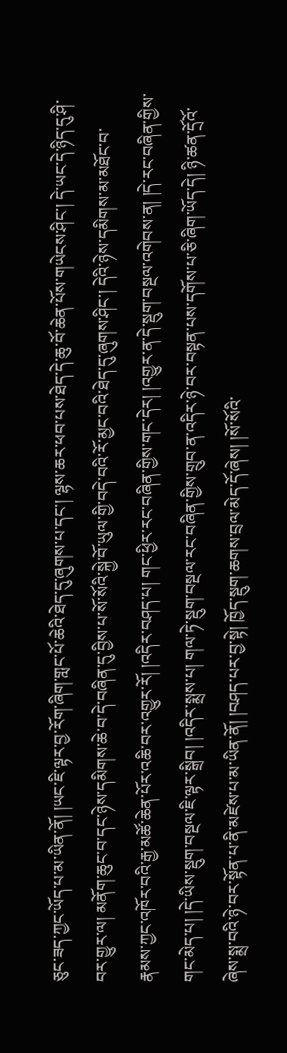ཅུང་ཟད་ཀྱང་ཡོད་པ་མ་ཡིན་ནོ། །ཡང་ཇི་ལྟར་བྱ་རོག་ཞིག་གླང་པོ་ཆེའི་ཐེད་དུ་ཞུགས་པ་དང་། ལྷས་ཆར་ཕབ་པས་ཐེད་དེ་ཆུ་བོ་ཆེན་པོས་གཡེངས་ཤིང་། དེ་ཡང་དེ་ཉིད་དུ་ཤི་བར་གྱུར་ལ། མནོག་ཆུང་བ་དང་ཉེས་དམིགས་ཆེ་བ་དེ་བཞིན་དུ་བྱིས་པ་སོ་སོའི་སྐྱེ་བོ་ཡུལ་གྱི་བདེ་བའི་རོ་མྱང་བའི་ཐེད་དུ་ཞུགས་ཤིང་། དེའི་ཉེས་དམིགས་མ་མཐོང་བ་རྣམས་ཀྱང་འཁོར་བའི་རྒྱ་མཚོ་ཆེན་པོར་འཆི་བར་འགྱུར་རོ། །འདིར་བཤད་པ། གང་ཕྱིར་རང་བཞིན་གྱིས་གང་དེར། །འགྱུར་ན་དེ་སྡུག་བསྔལ་འགེབས་ན། །དེ་རང་བཞིན་གྱིས་གང་མེད་པ། །དེ་ཡིས་སྡུག་བསྔལ་ཇི་ལྟར་སྒྲིབ། །འདིར་སྨྲས་པ། གལ་ཏེ་སྡུག་བསྔལ་རང་བཞིན་གྱིས་གྲུབ་ན་འདིར་ཉེ་བར་བསྟན་པས་དགོས་པ་ཅི་ཞིག་ཡོད་དེ། ཉི་ཚན་དྲོའོ་ཞེས་སྨྲ་བའི་ཉེ་བར་སྟོན་པ་ནི་མཛེས་པ་མ་ཡིན་ནོ། །བཤད་པར་བྱ་སྟེ། ཁྱོད་སྡུག་ཆགས་བྲལ་མེད་དོ་ཞེས། །སོ་སོའི་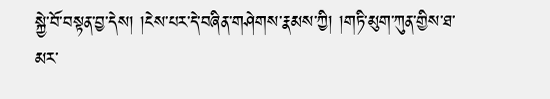སྐྱེ་བོ་བསྟན་བྱ་དེས། །ངེས་པར་དེ་བཞིན་གཤེགས་རྣམས་ཀྱི། །གཏི་མུག་ཀུན་གྱིས་ཐ་མར་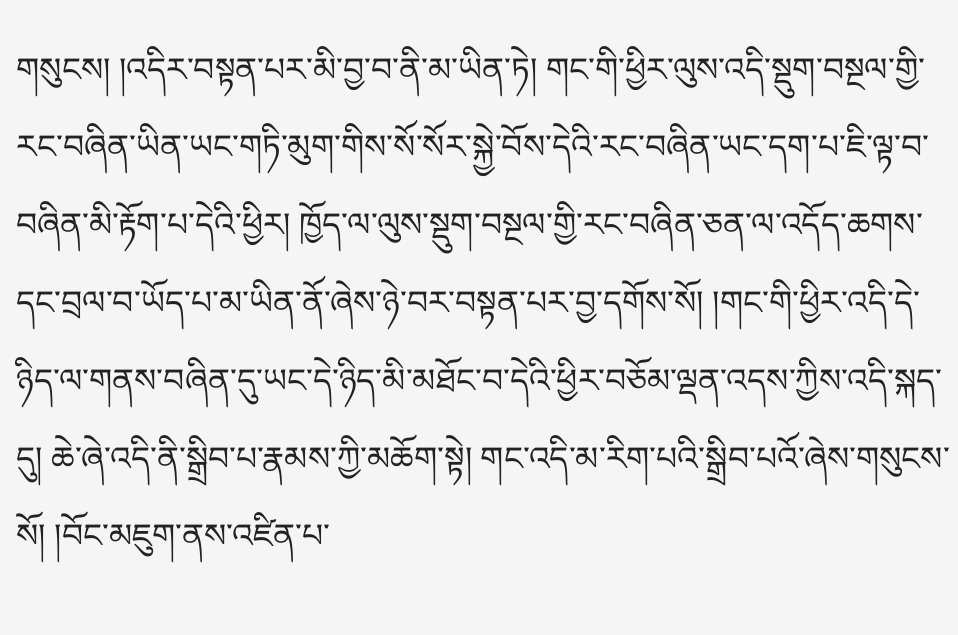གསུངས། །འདིར་བསྟན་པར་མི་བྱ་བ་ནི་མ་ཡིན་ཏེ། གང་གི་ཕྱིར་ལུས་འདི་སྡུག་བསྔལ་གྱི་རང་བཞིན་ཡིན་ཡང་གཏི་མུག་གིས་སོ་སོར་སྐྱེ་བོས་དེའི་རང་བཞིན་ཡང་དག་པ་ཇི་ལྟ་བ་བཞིན་མི་རྟོག་པ་དེའི་ཕྱིར། ཁྱོད་ལ་ལུས་སྡུག་བསྔལ་གྱི་རང་བཞིན་ཅན་ལ་འདོད་ཆགས་དང་བྲལ་བ་ཡོད་པ་མ་ཡིན་ནོ་ཞེས་ཉེ་བར་བསྟན་པར་བྱ་དགོས་སོ། །གང་གི་ཕྱིར་འདི་དེ་ཉིད་ལ་གནས་བཞིན་དུ་ཡང་དེ་ཉིད་མི་མཐོང་བ་དེའི་ཕྱིར་བཅོམ་ལྡན་འདས་ཀྱིས་འདི་སྐད་དུ། ཆེ་ཞེ་འདི་ནི་སྒྲིབ་པ་རྣམས་ཀྱི་མཆོག་སྟེ། གང་འདི་མ་རིག་པའི་སྒྲིབ་པའོ་ཞེས་གསུངས་སོ། །བོང་མཇུག་ནས་འཛིན་པ་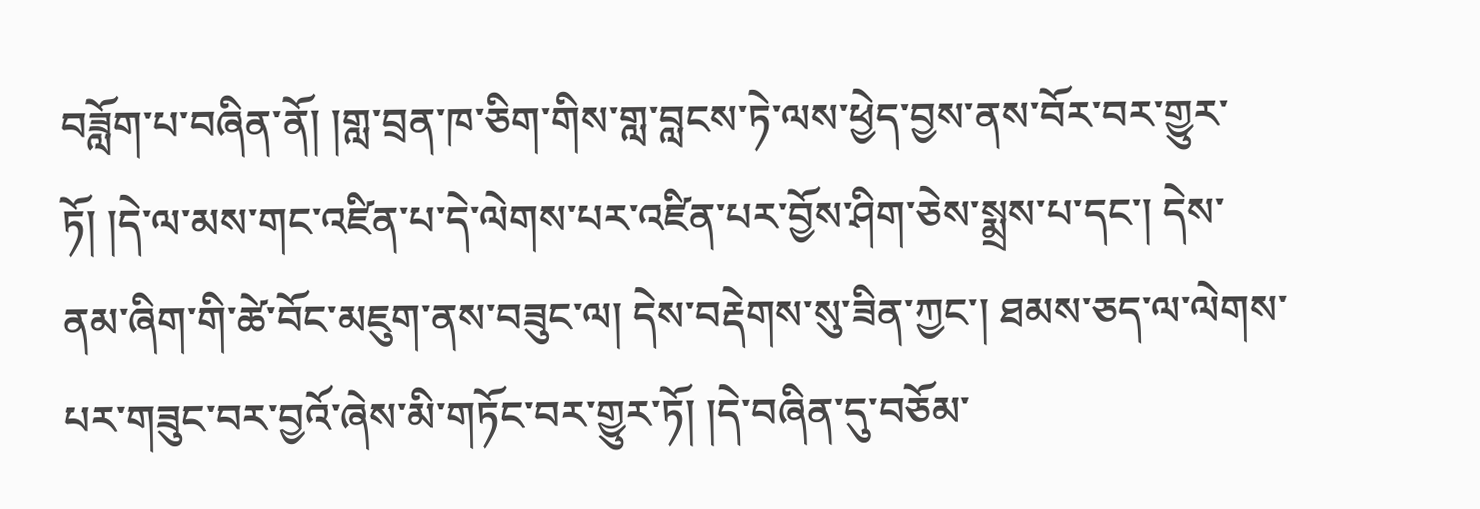བཟློག་པ་བཞིན་ནོ། །གླ་བྲན་ཁ་ཅིག་གིས་གླ་བླངས་ཏེ་ལས་ཕྱེད་བྱས་ནས་བོར་བར་གྱུར་ཏོ། །དེ་ལ་མས་གང་འཛིན་པ་དེ་ལེགས་པར་འཛིན་པར་བྱོས་ཤིག་ཅེས་སྨྲས་པ་དང་། དེས་ནམ་ཞིག་གི་ཚེ་བོང་མཇུག་ནས་བཟུང་ལ། དེས་བརྡེགས་སུ་ཟིན་ཀྱང་། ཐམས་ཅད་ལ་ལེགས་པར་གཟུང་བར་བྱའོ་ཞེས་མི་གཏོང་བར་གྱུར་ཏོ། །དེ་བཞིན་དུ་བཅོམ་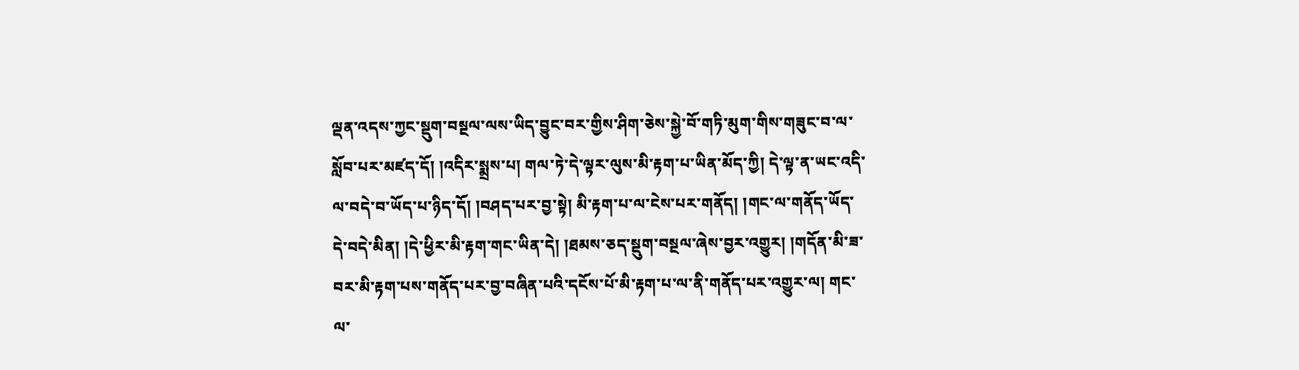ལྡན་འདས་ཀྱང་སྡུག་བསྔལ་ལས་ཡིད་བྱུང་བར་གྱིས་ཤིག་ཅེས་སྐྱེ་བོ་གཏི་མུག་གིས་གཟུང་བ་ལ་སློབ་པར་མཛད་དོ། །འདིར་སྨྲས་པ། གལ་ཏེ་དེ་ལྟར་ལུས་མི་རྟག་པ་ཡིན་མོད་ཀྱི། དེ་ལྟ་ན་ཡང་འདི་ལ་བདེ་བ་ཡོད་པ་ཉིད་དོ། །བཤད་པར་བྱ་སྟེ། མི་རྟག་པ་ལ་ངེས་པར་གནོད། །གང་ལ་གནོད་ཡོད་དེ་བདེ་མིན། །དེ་ཕྱིར་མི་རྟག་གང་ཡིན་དེ། །ཐམས་ཅད་སྡུག་བསྔལ་ཞེས་བྱར་འགྱུར། །གདོན་མི་ཟ་བར་མི་རྟག་པས་གནོད་པར་བྱ་བཞིན་པའི་དངོས་པོ་མི་རྟག་པ་ལ་ནི་གནོད་པར་འགྱུར་ལ། གང་ལ་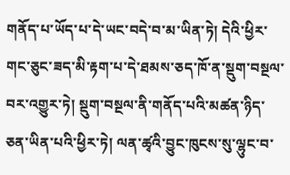གནོད་པ་ཡོད་པ་དེ་ཡང་བདེ་བ་མ་ཡིན་ཏེ། དེའི་ཕྱིར་གང་ཅུང་ཟད་མི་རྟག་པ་དེ་ཐམས་ཅད་ཁོ་ན་སྡུག་བསྔལ་བར་འགྱུར་ཏེ། སྡུག་བསྔལ་ནི་གནོད་པའི་མཚན་ཉིད་ཅན་ཡིན་པའི་ཕྱིར་ཏེ། ལན་ཚྭའི་བྱུང་ཁུངས་སུ་ལྷུང་བ་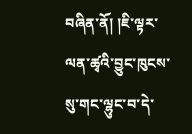བཞིན་ནོ། །ཇི་ལྟར་ལན་ཚྭའི་བྱུང་ཁུངས་སུ་གང་ལྷུང་བ་དེ་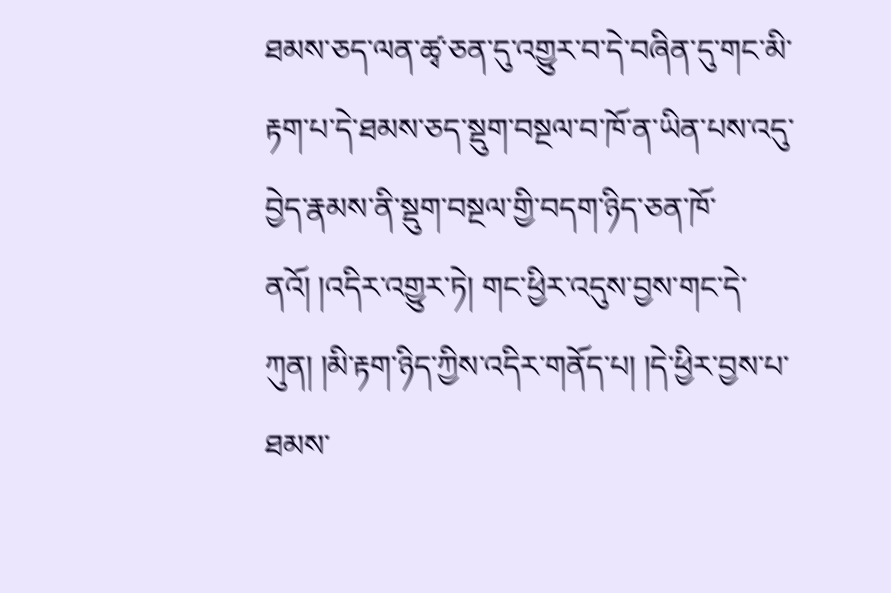ཐམས་ཅད་ལན་ཚྭ་ཅན་དུ་འགྱུར་བ་དེ་བཞིན་དུ་གང་མི་རྟག་པ་དེ་ཐམས་ཅད་སྡུག་བསྔལ་བ་ཁོ་ན་ཡིན་པས་འདུ་བྱེད་རྣམས་ནི་སྡུག་བསྔལ་གྱི་བདག་ཉིད་ཅན་ཁོ་ནའོ། །འདིར་འགྱུར་ཏེ། གང་ཕྱིར་འདུས་བྱས་གང་དེ་ཀུན། །མི་རྟག་ཉིད་ཀྱིས་འདིར་གནོད་པ། །དེ་ཕྱིར་བྱས་པ་ཐམས་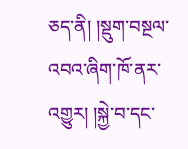ཅད་ནི། །སྡུག་བསྔལ་འབའ་ཞིག་ཁོ་ནར་འགྱུར། །སྐྱེ་བ་དང་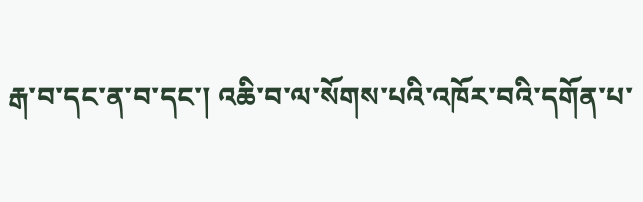རྒ་བ་དང་ན་བ་དང་། འཆི་བ་ལ་སོགས་པའི་འཁོར་བའི་དགོན་པ་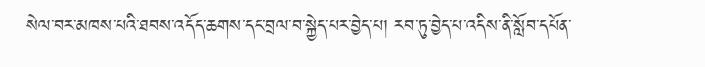སེལ་བར་མཁས་པའི་ཐབས་འདོད་ཆགས་དང་བྲལ་བ་སྐྱེད་པར་བྱེད་པ། རབ་ཏུ་བྱེད་པ་འདིས་ནི་སློབ་དཔོན་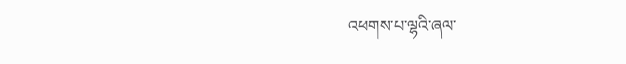འཕགས་པ་ལྷའི་ཞལ་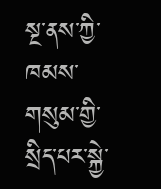སྔ་ནས་ཀྱི་ཁམས་གསུམ་གྱི་སྲིད་པར་སྐྱེ་